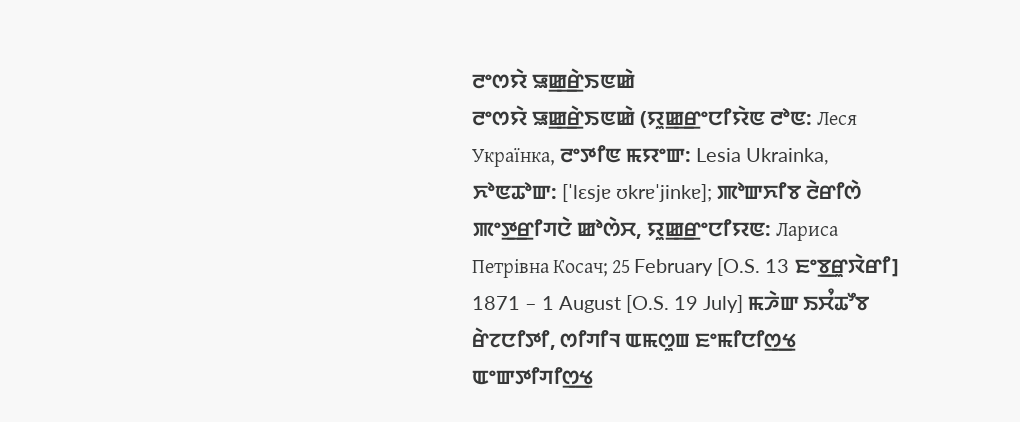ꯂꯦꯁꯌꯥ ꯎꯀ꯭ꯔꯥꯏꯟꯀꯥ
ꯂꯦꯁꯌꯥ ꯎꯀ꯭ꯔꯥꯏꯟꯀꯥ (ꯌꯨꯀ꯭ꯔꯦꯅꯤꯌꯥꯟ ꯂꯣꯟ: Леся Українка, ꯂꯦꯇꯤꯟ ꯃꯌꯦꯛ: Lesia Ukrainka, ꯈꯣꯟꯊꯣꯛ: [ˈlɛsjɐ ʊkrɐˈjinkɐ]; ꯄꯣꯛꯈꯤꯕ ꯂꯥꯔꯤꯁꯥ ꯄꯦꯇ꯭ꯔꯤꯚꯅꯥ ꯀꯣꯁꯥꯆ, ꯌꯨꯀ꯭ꯔꯦꯅꯤꯌꯟ: Лариса Петрівна Косач; 25 February [O.S. 13 ꯐꯦꯕ꯭ꯔꯨꯋꯥꯔꯤ] 1871 – 1 August [O.S. 19 July] ꯃꯍꯥꯛ ꯏꯆꯪꯊꯧꯕ ꯔꯥꯖꯅꯤꯇꯤ, ꯁꯤꯚꯤꯜ ꯑꯃꯁꯨꯡ ꯐꯦꯃꯤꯅꯤꯁ꯭ꯠ ꯑꯦꯛꯇꯤꯚꯤꯁ꯭ꯠ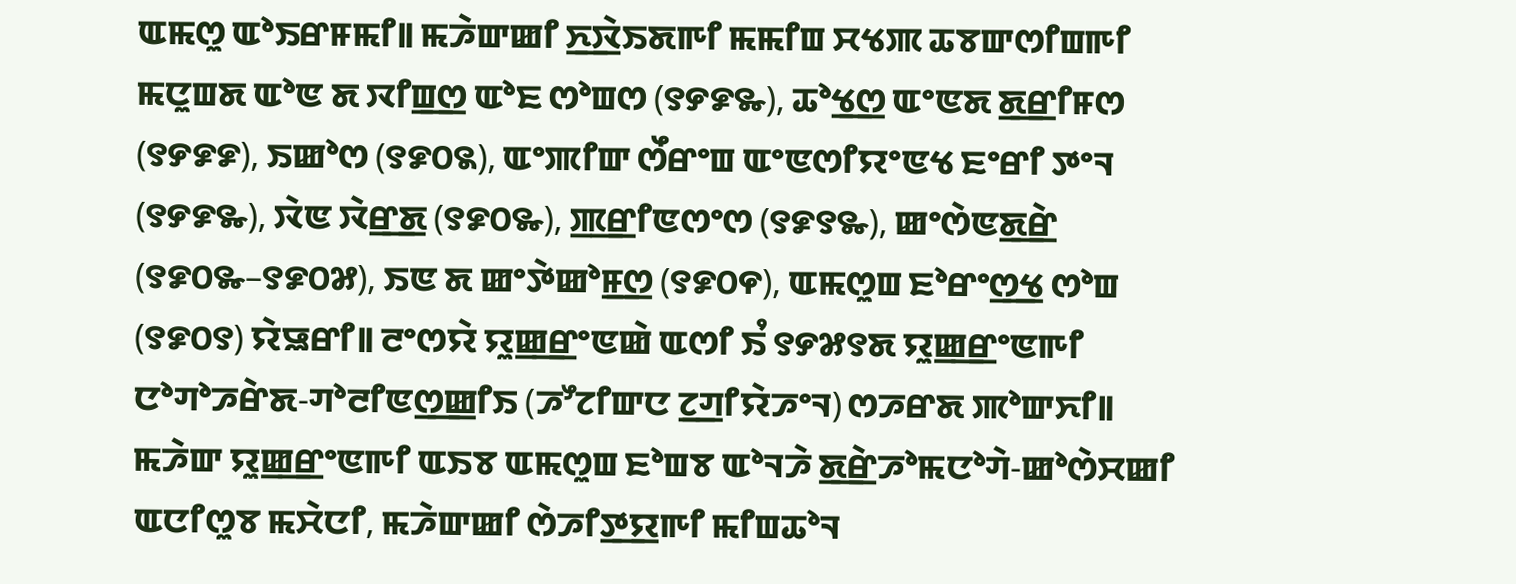ꯑꯃꯁꯨ ꯑꯣꯏꯔꯝꯃꯤ꯫ ꯃꯍꯥꯛꯀꯤ ꯈ꯭ꯋꯥꯏꯗꯒꯤ ꯃꯃꯤꯡ ꯆꯠꯄ ꯊꯕꯛꯁꯤꯡꯒꯤ ꯃꯅꯨꯡꯗ ꯑꯣꯟ ꯗ ꯋꯤꯡ꯭ꯁ ꯑꯣꯐ ꯁꯣꯡꯁ (꯱꯸꯹꯳), ꯊꯣꯠ꯭ꯁ ꯑꯦꯟꯗ ꯗ꯭ꯔꯤꯝꯁ (꯱꯸꯹꯹), ꯏꯀꯣꯁ (꯱꯹꯰꯲), ꯑꯦꯄꯤꯛ ꯁꯩꯔꯦꯡ ꯑꯦꯟꯁꯤꯌꯦꯟꯠ ꯐꯦꯔꯤ ꯇꯦꯜ (꯱꯸꯹꯳), ꯋꯥꯟ ꯋꯥꯔ꯭ꯗ (꯱꯹꯰꯳), ꯄ꯭ꯔꯤꯟꯁꯦꯁ (꯱꯹꯱꯳), ꯀꯦꯁꯥꯟꯗ꯭ꯔꯥ (꯱꯹꯰꯳–꯱꯹꯰꯷), ꯏꯟ ꯗ ꯀꯦꯇꯥꯀꯣꯝ꯭ꯁ (꯱꯹꯰꯵), ꯑꯃꯁꯨꯡ ꯐꯣꯔꯦꯁ꯭ꯠ ꯁꯣꯡ (꯱꯹꯰꯱) ꯌꯥꯎꯔꯤ꯫ ꯂꯦꯁꯌꯥ ꯌꯨꯀ꯭ꯔꯦꯟꯀꯥ ꯑꯁꯤ ꯏꯪ ꯱꯸꯷꯱ꯗ ꯌꯨꯀ꯭ꯔꯦꯟꯒꯤ ꯅꯣꯚꯣꯍꯔꯥꯗ-ꯚꯣꯂꯤꯟꯁ꯭ꯀꯤꯏ (ꯍꯧꯖꯤꯛꯅ ꯖ꯭ꯚꯤꯌꯥꯍꯦꯜ) ꯁꯍꯔꯗ ꯄꯣꯛꯈꯤ꯫ ꯃꯍꯥꯛ ꯌꯨꯀ꯭ꯔꯦꯟꯒꯤ ꯑꯏꯕ ꯑꯃꯁꯨꯡ ꯐꯣꯡꯕ ꯑꯣꯜꯍꯥ ꯗ꯭ꯔꯥꯍꯣꯃꯅꯣꯚꯥ-ꯀꯣꯁꯥꯆꯀꯤ ꯑꯅꯤꯁꯨꯕ ꯃꯆꯥꯅꯤ, ꯃꯍꯥꯛꯀꯤ ꯁꯥꯍꯤꯇ꯭ꯌꯒꯤ ꯃꯤꯡꯊꯣꯜ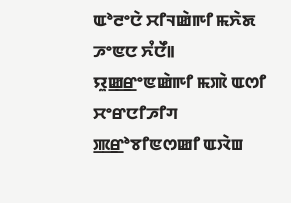ꯑꯣꯂꯦꯅꯥ ꯆꯤꯜꯀꯥꯒꯤ ꯃꯈꯥꯗ ꯍꯦꯟꯅ ꯈꯪꯅꯩ꯫ ꯌꯨꯀ꯭ꯔꯦꯟꯀꯥꯒꯤ ꯃꯄꯥ ꯑꯁꯤ ꯆꯦꯔꯅꯤꯍꯤꯚ ꯄ꯭ꯔꯣꯕꯤꯟꯁꯀꯤ ꯑꯋꯥꯡ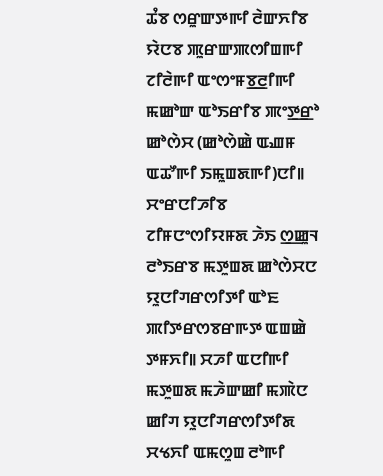ꯊꯪꯕ ꯁꯔꯨꯛꯇꯒꯤ ꯂꯥꯛꯈꯤꯕ ꯌꯥꯅꯕ ꯄꯨꯔꯛꯄꯁꯤꯡꯒꯤ ꯖꯤꯂꯥꯒꯤ ꯑꯦꯁꯦꯝꯕ꯭ꯂꯤꯒꯤ ꯃꯀꯣꯛ ꯑꯣꯏꯔꯤꯕ ꯄꯦꯇ꯭ꯔꯣ ꯀꯣꯁꯥꯆ (ꯀꯣꯁꯥꯀꯥ ꯑꯉꯝ ꯑꯊꯧꯒꯤ ꯏꯃꯨꯡꯗꯒꯤ)ꯅꯤ꯫ ꯆꯦꯔꯅꯤꯍꯤꯕ ꯖꯤꯝꯅꯦꯁꯤꯌꯝꯗ ꯍꯥꯏ ꯁ꯭ꯀꯨꯜ ꯂꯣꯏꯔꯕ ꯃꯇꯨꯡꯗ ꯀꯣꯁꯥꯆꯅ ꯌꯨꯅꯤꯚꯔꯁꯤꯇꯤ ꯑꯣꯐ ꯄꯤꯇꯔꯁꯕꯔꯒꯇ ꯑꯡꯀꯥ ꯇꯝꯈꯤ꯫ ꯆꯍꯤ ꯑꯅꯤꯒꯤ ꯃꯇꯨꯡꯗ ꯃꯍꯥꯛꯀꯤ ꯃꯄꯥꯅ ꯀꯤꯚ ꯌꯨꯅꯤꯚꯔꯁꯤꯇꯤꯗ ꯆꯠꯈꯤ ꯑꯃꯁꯨꯡ ꯂꯣꯒꯤ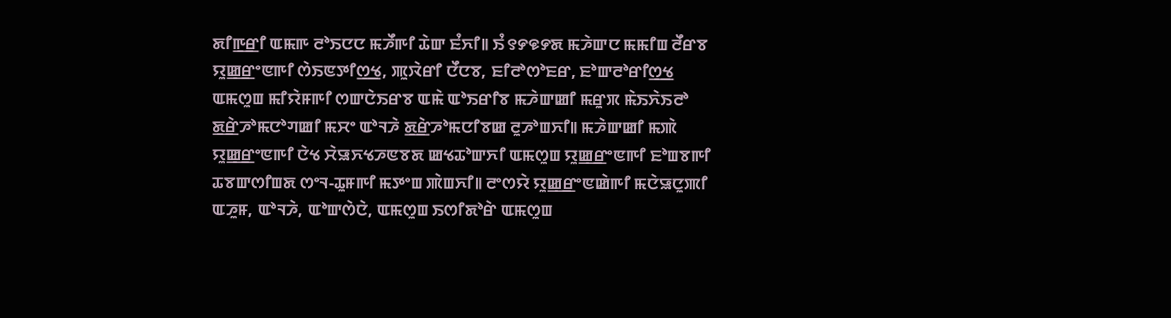ꯗꯤꯒ꯭ꯔꯤ ꯑꯃꯒ ꯂꯣꯏꯅꯅ ꯃꯍꯩꯒꯤ ꯊꯥꯛ ꯐꯪꯈꯤ꯫ ꯏꯪ ꯱꯸꯶꯸ꯗ ꯃꯍꯥꯛꯅ ꯃꯃꯤꯡ ꯂꯩꯔꯕ ꯌꯨꯀ꯭ꯔꯦꯟꯒꯤ ꯁꯥꯏꯟꯇꯤꯁ꯭ꯠ, ꯄꯨꯋꯥꯔꯤ ꯅꯩꯅꯕ, ꯐꯤꯂꯣꯁꯣꯐꯔ, ꯐꯣꯛꯂꯣꯔꯤꯁ꯭ꯠ ꯑꯃꯁꯨꯡ ꯃꯤꯌꯥꯝꯒꯤ ꯁꯛꯅꯥꯏꯔꯕ ꯑꯃꯥ ꯑꯣꯏꯔꯤꯕ ꯃꯍꯥꯛꯀꯤ ꯃꯔꯨꯞ ꯃꯥꯏꯈꯥꯏꯂꯣ ꯗ꯭ꯔꯥꯍꯣꯃꯅꯣꯚꯀꯤ ꯃꯆꯦ ꯑꯣꯜꯍꯥ ꯗ꯭ꯔꯥꯍꯣꯃꯅꯤꯕꯀ ꯂꯨꯍꯣꯡꯈꯤ꯫ ꯃꯍꯥꯛꯀꯤ ꯃꯄꯥ ꯌꯨꯀ꯭ꯔꯦꯟꯒꯤ ꯅꯥꯠ ꯆꯥꯎꯈꯠꯍꯟꯕꯗ ꯀꯠꯊꯣꯛꯈꯤ ꯑꯃꯁꯨꯡ ꯌꯨꯀ꯭ꯔꯦꯟꯒꯤ ꯐꯣꯡꯕꯒꯤ ꯊꯕꯛꯁꯤꯡꯗ ꯁꯦꯜ-ꯊꯨꯝꯒꯤ ꯃꯇꯦꯡ ꯄꯥꯡꯈꯤ꯫ ꯂꯦꯁꯌꯥ ꯌꯨꯀ꯭ꯔꯦꯟꯀꯥꯒꯤ ꯃꯅꯥꯎꯅꯨꯄꯤ ꯑꯍꯨꯝ, ꯑꯣꯜꯍꯥ, ꯑꯣꯛꯁꯥꯅꯥ, ꯑꯃꯁꯨꯡ ꯏꯁꯤꯗꯣꯔꯥ ꯑꯃꯁꯨꯡ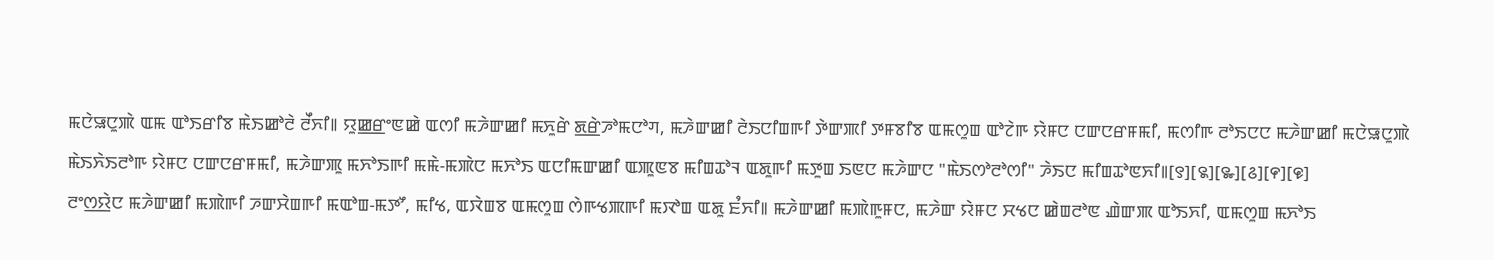ꯃꯅꯥꯎꯅꯨꯄꯥ ꯑꯃ ꯑꯣꯏꯔꯤꯕ ꯃꯥꯏꯀꯣꯂꯥ ꯂꯩꯈꯤ꯫ ꯌꯨꯀ꯭ꯔꯦꯟꯀꯥ ꯑꯁꯤ ꯃꯍꯥꯛꯀꯤ ꯃꯈꯨꯔꯥ ꯗ꯭ꯔꯥꯍꯣꯃꯅꯣꯚ, ꯃꯍꯥꯛꯀꯤ ꯂꯥꯏꯅꯤꯡꯒꯤ ꯇꯥꯛꯄꯤ ꯇꯝꯕꯤꯕ ꯑꯃꯁꯨꯡ ꯑꯣꯖꯥꯒ ꯌꯥꯝꯅ ꯅꯛꯅꯔꯝꯃꯤ, ꯃꯁꯤꯒ ꯂꯣꯏꯅꯅ ꯃꯍꯥꯛꯀꯤ ꯃꯅꯥꯎꯅꯨꯄꯥ ꯃꯥꯏꯈꯥꯏꯂꯣꯒ ꯌꯥꯝꯅ ꯅꯛꯅꯔꯝꯃꯤ, ꯃꯍꯥꯛꯄꯨ ꯃꯈꯣꯏꯒꯤ ꯃꯃꯥ-ꯃꯄꯥꯅ ꯃꯈꯣꯏ ꯑꯅꯤꯃꯛꯀꯤ ꯑꯄꯨꯟꯕ ꯃꯤꯡꯊꯣꯜ ꯑꯗꯨꯒꯤ ꯃꯇꯨꯡ ꯏꯟꯅ ꯃꯍꯥꯛꯅ "ꯃꯥꯏꯁꯣꯂꯣꯁꯤ" ꯍꯥꯏꯅ ꯃꯤꯡꯊꯣꯟꯈꯤ꯫[꯱][꯲][꯳][꯴][꯵][꯶]
ꯂꯦꯁ꯭ꯌꯥꯅ ꯃꯍꯥꯛꯀꯤ ꯃꯄꯥꯒꯤ ꯍꯛꯆꯥꯡꯒꯤ ꯃꯑꯣꯡ-ꯃꯇꯧ, ꯃꯤꯠ, ꯑꯋꯥꯡꯕ ꯑꯃꯁꯨꯡ ꯁꯥꯒꯠꯄꯒꯤ ꯃꯋꯣꯡ ꯑꯗꯨ ꯐꯪꯈꯤ꯫ ꯃꯍꯥꯛꯀꯤ ꯃꯄꯥꯒꯨꯝꯅ, ꯃꯍꯥꯛ ꯌꯥꯝꯅ ꯆꯠꯅ ꯀꯥꯡꯂꯣꯟ ꯉꯥꯛꯄ ꯑꯣꯏꯈꯤ, ꯑꯃꯁꯨꯡ ꯃꯈꯣꯏ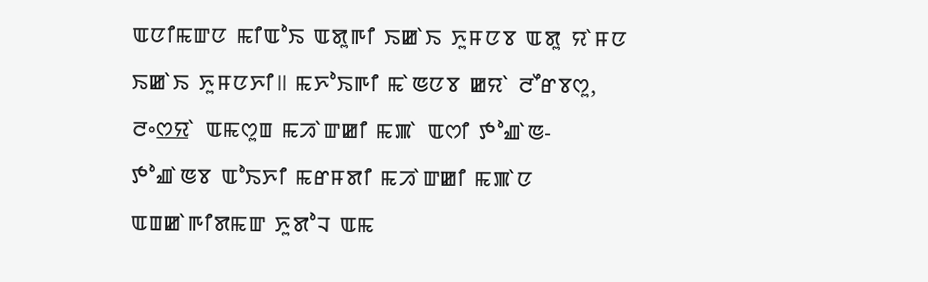ꯑꯅꯤꯃꯛꯅ ꯃꯤꯑꯣꯏ ꯑꯗꯨꯒꯤ ꯏꯀꯥꯏ ꯈꯨꯝꯅꯕ ꯑꯗꯨ ꯌꯥꯝꯅ ꯏꯀꯥꯏ ꯈꯨꯝꯅꯈꯤ꯫ ꯃꯈꯣꯏꯒꯤ ꯃꯥꯟꯅꯕ ꯀꯌꯥ ꯂꯩꯔꯕꯁꯨ, ꯂꯦꯁ꯭ꯌꯥ ꯑꯃꯁꯨꯡ ꯃꯍꯥꯛꯀꯤ ꯃꯄꯥ ꯑꯁꯤ ꯇꯣꯉꯥꯟ-ꯇꯣꯉꯥꯟꯕ ꯑꯣꯏꯈꯤ ꯃꯔꯝꯗꯤ ꯃꯍꯥꯛꯀꯤ ꯃꯄꯥꯅ ꯑꯡꯀꯥꯒꯤꯗꯃꯛ ꯈꯨꯗꯣꯜ ꯑꯃ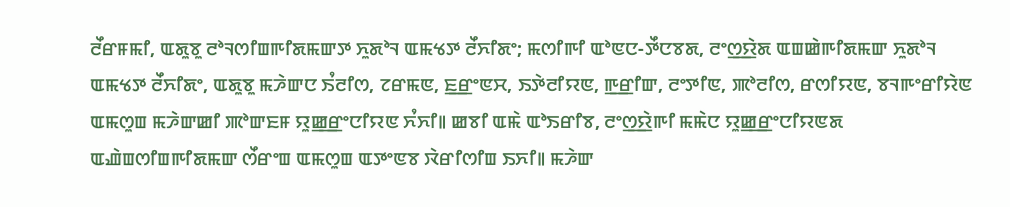ꯂꯩꯔꯝꯃꯤ, ꯑꯗꯨꯕꯨ ꯂꯣꯜꯁꯤꯡꯒꯤꯗꯃꯛꯇ ꯈꯨꯗꯣꯜ ꯑꯃꯠꯇ ꯂꯩꯈꯤꯗꯦ; ꯃꯁꯤꯒꯤ ꯑꯣꯟꯅ-ꯇꯩꯅꯕꯗ, ꯂꯦꯁ꯭ꯌꯥꯗ ꯑꯡꯀꯥꯒꯤꯗꯃꯛ ꯈꯨꯗꯣꯜ ꯑꯃꯠꯇ ꯂꯩꯈꯤꯗꯦ, ꯑꯗꯨꯕꯨ ꯃꯍꯥꯛꯅ ꯏꯪꯂꯤꯁ, ꯖꯔꯃꯟ, ꯐ꯭ꯔꯦꯟꯆ, ꯏꯇꯥꯂꯤꯌꯟ, ꯒ꯭ꯔꯤꯛ, ꯂꯦꯇꯤꯟ, ꯄꯣꯂꯤꯁ, ꯔꯁꯤꯌꯟ, ꯕꯜꯒꯦꯔꯤꯌꯥꯟ ꯑꯃꯁꯨꯡ ꯃꯍꯥꯛꯀꯤ ꯄꯣꯛꯐꯝ ꯌꯨꯀ꯭ꯔꯦꯅꯤꯌꯟ ꯈꯪꯈꯤ꯫ ꯀꯕꯤ ꯑꯃꯥ ꯑꯣꯏꯔꯤꯕ, ꯂꯦꯁ꯭ꯌꯥꯒꯤ ꯃꯃꯥꯅ ꯌꯨꯀ꯭ꯔꯦꯅꯤꯌꯟꯗ ꯑꯉꯥꯡꯁꯤꯡꯒꯤꯗꯃꯛ ꯁꯩꯔꯦꯡ ꯑꯃꯁꯨꯡ ꯑꯇꯦꯟꯕ ꯋꯥꯔꯤꯁꯤꯡ ꯏꯈꯤ꯫ ꯃꯍꯥꯛ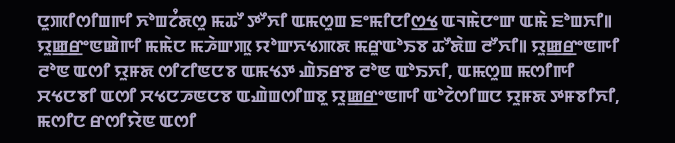ꯅꯨꯄꯤꯁꯤꯡꯒꯤ ꯈꯣꯡꯖꯪꯗꯁꯨ ꯃꯊꯧ ꯇꯧꯈꯤ ꯑꯃꯁꯨꯡ ꯐꯦꯃꯤꯅꯤꯁ꯭ꯠ ꯑꯜꯃꯥꯅꯦꯛ ꯑꯃꯥ ꯐꯣꯡꯈꯤ꯫ ꯌꯨꯀ꯭ꯔꯦꯟꯀꯥꯒꯤ ꯃꯃꯥꯅ ꯃꯍꯥꯛꯄꯨ ꯌꯣꯛꯈꯠꯄꯗ ꯃꯔꯨꯑꯣꯏꯕ ꯊꯧꯗꯥꯡ ꯂꯧꯈꯤ꯫ ꯌꯨꯀ꯭ꯔꯦꯟꯒꯤ ꯂꯣꯟ ꯑꯁꯤ ꯌꯨꯝꯗ ꯁꯤꯖꯤꯟꯅꯕ ꯑꯃꯠꯇ ꯉꯥꯏꯔꯕ ꯂꯣꯟ ꯑꯣꯏꯈꯤ, ꯑꯃꯁꯨꯡ ꯃꯁꯤꯒꯤ ꯆꯠꯅꯕꯤ ꯑꯁꯤ ꯆꯠꯅꯍꯟꯅꯕ ꯑꯉꯥꯡꯁꯤꯡꯕꯨ ꯌꯨꯀ꯭ꯔꯦꯟꯒꯤ ꯑꯣꯖꯥꯁꯤꯡꯅ ꯌꯨꯝꯗ ꯇꯝꯕꯤꯈꯤ, ꯃꯁꯤꯅ ꯔꯁꯤꯌꯥꯟ ꯑꯁꯤ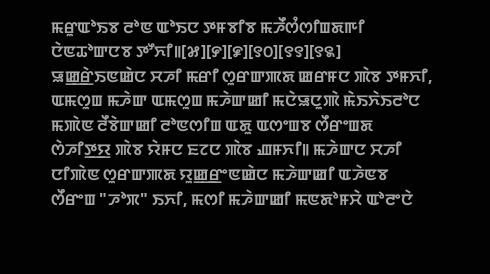ꯃꯔꯨꯑꯣꯏꯕ ꯂꯣꯟ ꯑꯣꯏꯅ ꯇꯝꯕꯤꯕ ꯃꯍꯩꯁꯪꯁꯤꯡꯗꯒꯤ ꯅꯥꯟꯊꯣꯛꯅꯕ ꯇꯧꯈꯤ꯫[꯷][꯸][꯹][꯱꯰][꯱꯱][꯱꯲] ꯎꯀ꯭ꯔꯥꯏꯟꯀꯥꯅ ꯆꯍꯤ ꯃꯔꯤ ꯁꯨꯔꯛꯄꯗ ꯀꯔꯝꯅ ꯄꯥꯕ ꯇꯝꯈꯤ, ꯑꯃꯁꯨꯡ ꯃꯍꯥꯛ ꯑꯃꯁꯨꯡ ꯃꯍꯥꯛꯀꯤ ꯃꯅꯥꯎꯅꯨꯄꯥ ꯃꯥꯏꯈꯥꯏꯂꯣꯅ ꯃꯄꯥꯟ ꯂꯩꯕꯥꯛꯀꯤ ꯂꯣꯟꯁꯤꯡ ꯑꯗꯨ ꯑꯁꯦꯡꯕ ꯁꯩꯔꯦꯡꯗ ꯁꯥꯍꯤꯇ꯭ꯌ ꯄꯥꯕ ꯌꯥꯝꯅ ꯐꯖꯅ ꯄꯥꯕ ꯉꯝꯈꯤ꯫ ꯃꯍꯥꯛꯅ ꯆꯍꯤ ꯅꯤꯄꯥꯟ ꯁꯨꯔꯛꯄꯗ ꯌꯨꯀ꯭ꯔꯦꯟꯀꯥꯅ ꯃꯍꯥꯛꯀꯤ ꯑꯍꯥꯟꯕ ꯁꯩꯔꯦꯡ "ꯍꯣꯞ" ꯏꯈꯤ, ꯃꯁꯤ ꯃꯍꯥꯛꯀꯤ ꯃꯟꯗꯣꯝꯆꯥ ꯑꯣꯂꯦꯅꯥ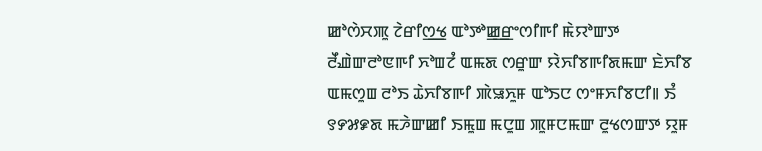ꯀꯣꯁꯥꯆꯄꯨ ꯖꯥꯔꯤꯁ꯭ꯠ ꯑꯣꯇꯣꯀ꯭ꯔꯦꯁꯤꯒꯤ ꯃꯥꯌꯣꯛꯇ ꯂꯩꯉꯥꯛꯂꯣꯟꯒꯤ ꯈꯣꯡꯖꯪ ꯑꯃꯗ ꯁꯔꯨꯛ ꯌꯥꯈꯤꯕꯒꯤꯗꯃꯛ ꯐꯥꯈꯤꯕ ꯑꯃꯁꯨꯡ ꯂꯣꯏ ꯊꯥꯈꯤꯕꯒꯤ ꯄꯥꯎꯈꯨꯝ ꯑꯣꯏꯅ ꯁꯦꯝꯈꯤꯕꯅꯤ꯫ ꯏꯪ ꯱꯸꯷꯹ꯗ ꯃꯍꯥꯛꯀꯤ ꯏꯃꯨꯡ ꯃꯅꯨꯡ ꯄꯨꯝꯅꯃꯛ ꯂꯨꯠꯁꯛꯇ ꯌꯨꯝ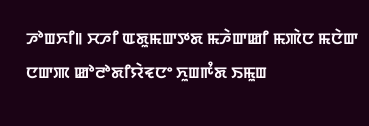ꯍꯣꯡꯈꯤ꯫ ꯆꯍꯤ ꯑꯗꯨꯃꯛꯇꯗ ꯃꯍꯥꯛꯀꯤ ꯃꯄꯥꯅ ꯃꯅꯥꯛ ꯅꯛꯄ ꯀꯣꯂꯣꯗꯤꯌꯥꯓꯅꯦ ꯈꯨꯡꯒꯪꯗ ꯏꯃꯨꯡ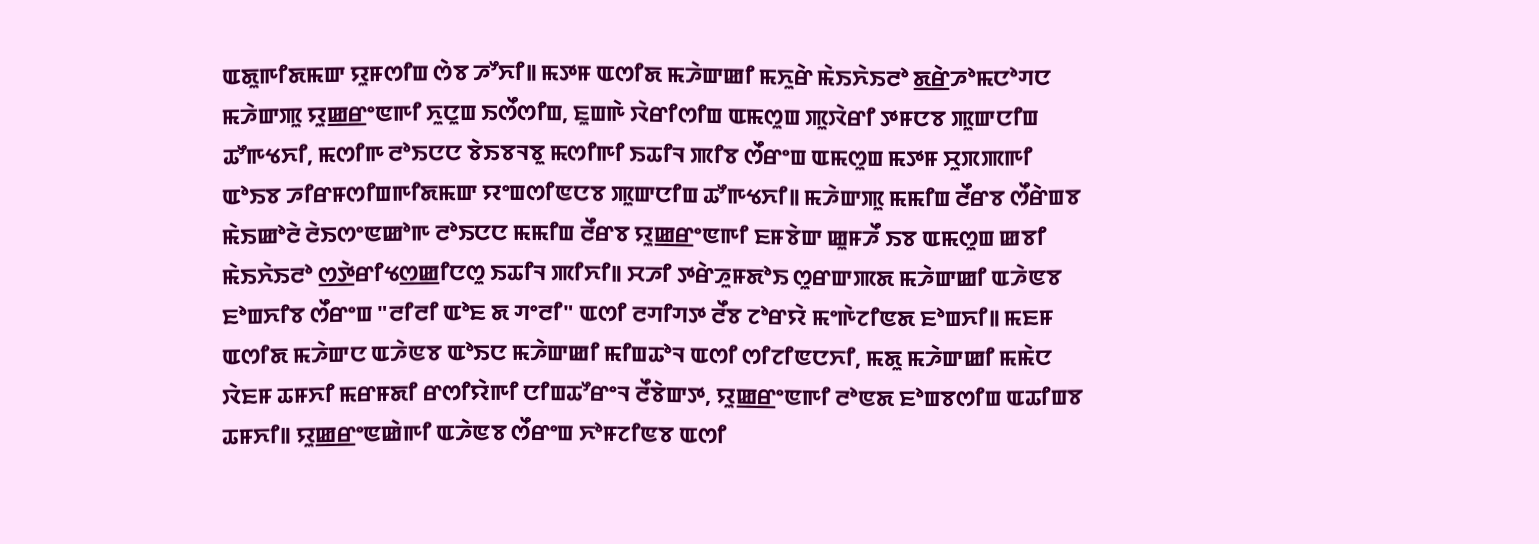ꯑꯗꯨꯒꯤꯗꯃꯛ ꯌꯨꯝꯁꯤꯡ ꯁꯥꯕ ꯍꯧꯈꯤ꯫ ꯃꯇꯝ ꯑꯁꯤꯗ ꯃꯍꯥꯛꯀꯤ ꯃꯈꯨꯔꯥ ꯃꯥꯏꯈꯥꯏꯂꯣ ꯗ꯭ꯔꯥꯍꯣꯃꯅꯣꯚꯅ ꯃꯍꯥꯛꯄꯨ ꯌꯨꯀ꯭ꯔꯦꯟꯒꯤ ꯈꯨꯅꯨꯡ ꯏꯁꯩꯁꯤꯡ, ꯐꯨꯡꯒꯥ ꯋꯥꯔꯤꯁꯤꯡ ꯑꯃꯁꯨꯡ ꯄꯨꯋꯥꯔꯤ ꯇꯝꯅꯕ ꯄꯨꯛꯅꯤꯡ ꯊꯧꯒꯠꯈꯤ, ꯃꯁꯤꯒ ꯂꯣꯏꯅꯅ ꯕꯥꯏꯕꯜꯕꯨ ꯃꯁꯤꯒꯤ ꯏꯊꯤꯜ ꯄꯤꯕ ꯁꯩꯔꯦꯡ ꯑꯃꯁꯨꯡ ꯃꯇꯝ ꯆꯨꯞꯄꯒꯤ ꯑꯣꯏꯕ ꯍꯤꯔꯝꯁꯤꯡꯒꯤꯗꯃꯛ ꯌꯦꯡꯁꯤꯟꯅꯕ ꯄꯨꯛꯅꯤꯡ ꯊꯧꯒꯠꯈꯤ꯫ ꯃꯍꯥꯛꯄꯨ ꯃꯃꯤꯡ ꯂꯩꯔꯕ ꯁꯩꯔꯥꯡꯕ ꯃꯥꯏꯀꯣꯂꯥ ꯂꯥꯏꯁꯦꯟꯀꯣꯒ ꯂꯣꯏꯅꯅ ꯃꯃꯤꯡ ꯂꯩꯔꯕ ꯌꯨꯀ꯭ꯔꯦꯟꯒꯤ ꯐꯝꯕꯥꯛ ꯀꯨꯝꯍꯩ ꯏꯕ ꯑꯃꯁꯨꯡ ꯀꯕꯤ ꯃꯥꯏꯈꯥꯏꯂꯣ ꯁ꯭ꯇꯥꯔꯤꯠꯁ꯭ꯀꯤꯅꯁꯨ ꯏꯊꯤꯜ ꯄꯤꯈꯤ꯫ ꯆꯍꯤ ꯇꯔꯥꯍꯨꯝꯗꯣꯏ ꯁꯨꯔꯛꯄꯗ ꯃꯍꯥꯛꯀꯤ ꯑꯍꯥꯟꯕ ꯐꯣꯡꯈꯤꯕ ꯁꯩꯔꯦꯡ "ꯂꯤꯂꯤ ꯑꯣꯐ ꯗ ꯚꯦꯂꯤ" ꯑꯁꯤ ꯂꯚꯤꯚꯇ ꯂꯩꯕ ꯖꯣꯔꯌꯥ ꯃꯦꯒꯥꯖꯤꯟꯗ ꯐꯣꯡꯈꯤ꯫ ꯃꯐꯝ ꯑꯁꯤꯗ ꯃꯍꯥꯛꯅ ꯑꯍꯥꯟꯕ ꯑꯣꯏꯅ ꯃꯍꯥꯛꯀꯤ ꯃꯤꯡꯊꯣꯜ ꯑꯁꯤ ꯁꯤꯖꯤꯟꯅꯈꯤ, ꯃꯗꯨ ꯃꯍꯥꯛꯀꯤ ꯃꯃꯥꯅ ꯋꯥꯐꯝ ꯊꯝꯈꯤ ꯃꯔꯝꯗꯤ ꯔꯁꯤꯌꯥꯒꯤ ꯅꯤꯡꯊꯧꯔꯦꯜ ꯂꯩꯕꯥꯛꯇ, ꯌꯨꯀ꯭ꯔꯦꯟꯒꯤ ꯂꯣꯟꯗ ꯐꯣꯡꯕꯁꯤꯡ ꯑꯊꯤꯡꯕ ꯊꯝꯈꯤ꯫ ꯌꯨꯀ꯭ꯔꯦꯟꯀꯥꯒꯤ ꯑꯍꯥꯟꯕ ꯁꯩꯔꯦꯡ ꯈꯣꯝꯖꯤꯟꯕ ꯑꯁꯤ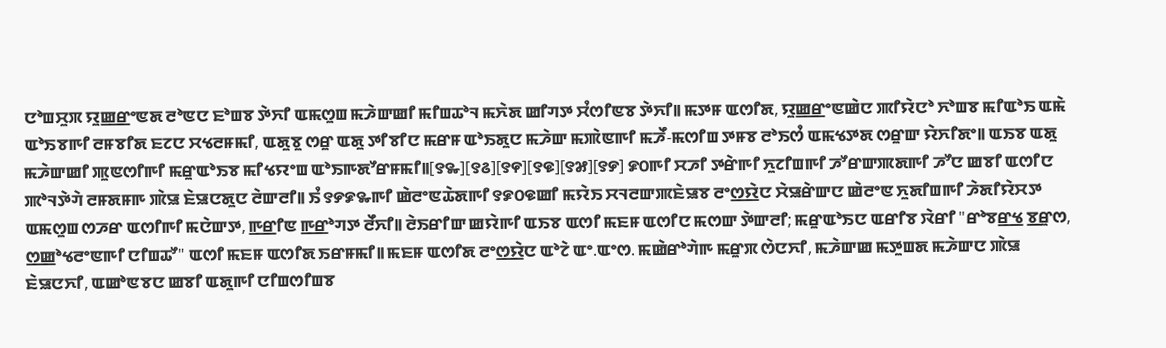ꯅꯣꯡꯆꯨꯞ ꯌꯨꯀ꯭ꯔꯦꯟꯗ ꯂꯣꯟꯅ ꯐꯣꯡꯕ ꯇꯥꯈꯤ ꯑꯃꯁꯨꯡ ꯃꯍꯥꯛꯀꯤ ꯃꯤꯡꯊꯣꯜ ꯃꯈꯥꯗ ꯀꯤꯚꯇ ꯆꯪꯁꯤꯟꯕ ꯇꯥꯈꯤ꯫ ꯃꯇꯝ ꯑꯁꯤꯗ, ꯌꯨꯀ꯭ꯔꯦꯟꯀꯥꯅ ꯄꯤꯌꯥꯅꯣ ꯈꯣꯡꯕ ꯃꯤꯑꯣꯏ ꯑꯃꯥ ꯑꯣꯏꯕꯒꯤ ꯂꯝꯕꯤꯗ ꯐꯖꯅ ꯆꯠꯂꯝꯃꯤ, ꯑꯗꯨꯕꯨ ꯁꯔꯨ ꯑꯗꯨ ꯇꯤꯕꯤꯅ ꯃꯔꯝ ꯑꯣꯏꯗꯨꯅ ꯃꯍꯥꯛ ꯃꯄꯥꯟꯒꯤ ꯃꯍꯩ-ꯃꯁꯤꯡ ꯇꯝꯕ ꯂꯣꯏꯁꯪ ꯑꯃꯠꯇꯗ ꯁꯔꯨꯛ ꯌꯥꯈꯤꯗꯦ꯫ ꯑꯏꯕ ꯑꯗꯨ ꯃꯍꯥꯛꯀꯤ ꯄꯨꯟꯁꯤꯒꯤ ꯃꯔꯨꯑꯣꯏꯕ ꯃꯤꯠꯌꯦꯡ ꯑꯣꯏꯒꯗꯧꯔꯝꯃꯤ꯫[꯱꯳][꯱꯴][꯱꯵][꯱꯶][꯱꯷][꯱꯸] ꯹꯰ꯒꯤ ꯆꯍꯤ ꯇꯔꯥꯒꯤ ꯈꯨꯖꯤꯡꯒꯤ ꯍꯧꯔꯛꯄꯗꯒꯤ ꯍꯧꯅ ꯀꯕꯤ ꯑꯁꯤꯅ ꯄꯣꯜꯇꯥꯚꯥ ꯂꯝꯗꯝꯒ ꯄꯥꯎ ꯐꯥꯎꯅꯗꯨꯅ ꯂꯥꯛꯂꯤ꯫ ꯏꯪ ꯱꯸꯹꯳ꯒꯤ ꯀꯥꯂꯦꯟꯊꯥꯗꯒꯤ ꯱꯹꯰꯶ꯀꯤ ꯃꯌꯥꯏ ꯆꯜꯂꯛꯄꯐꯥꯎꯕ ꯂꯦꯁ꯭ꯌꯥꯅ ꯆꯥꯎꯔꯥꯛꯅ ꯀꯥꯂꯦꯟ ꯈꯨꯗꯤꯡꯒꯤ ꯍꯥꯗꯤꯌꯥꯆꯇ ꯑꯃꯁꯨꯡ ꯁꯍꯔ ꯑꯁꯤꯒꯤ ꯃꯅꯥꯛꯇ, ꯒ꯭ꯔꯤꯟ ꯒ꯭ꯔꯣꯚꯇ ꯂꯩꯈꯤ꯫ ꯂꯥꯏꯔꯤꯛ ꯀꯌꯥꯒꯤ ꯑꯏꯕ ꯑꯁꯤ ꯃꯐꯝ ꯑꯁꯤꯅ ꯃꯁꯛ ꯇꯥꯛꯂꯤ; ꯃꯔꯨꯑꯣꯏꯅ ꯑꯔꯤꯕ ꯋꯥꯔꯤ "ꯔꯣꯕꯔ꯭ꯠ ꯕ꯭ꯔꯨꯁ, ꯁ꯭ꯀꯣꯠꯂꯦꯟꯒꯤ ꯅꯤꯡꯊꯧ" ꯑꯁꯤ ꯃꯐꯝ ꯑꯁꯤꯗ ꯏꯔꯝꯃꯤ꯫ ꯃꯐꯝ ꯑꯁꯤꯗ ꯂꯦꯁ꯭ꯌꯥꯅ ꯑꯣꯖꯥ ꯑꯦ.ꯑꯦꯁ. ꯃꯀꯥꯔꯣꯚꯥꯒ ꯃꯔꯨꯞ ꯁꯥꯅꯈꯤ, ꯃꯍꯥꯛꯀ ꯃꯇꯨꯡꯗ ꯃꯍꯥꯛꯅ ꯄꯥꯎ ꯐꯥꯎꯅꯈꯤ, ꯑꯀꯣꯟꯕꯅ ꯀꯕꯤ ꯑꯗꯨꯒꯤ ꯅꯤꯡꯁꯤꯡꯕ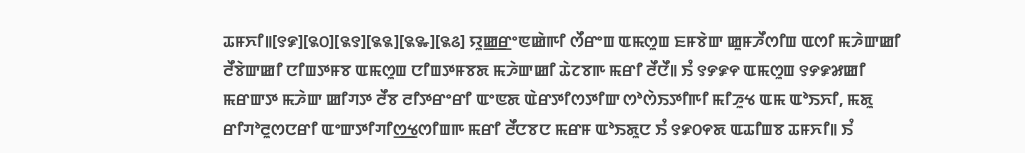ꯊꯝꯈꯤ꯫[꯱꯹][꯲꯰][꯲꯱][꯲꯲][꯲꯳][꯲꯴] ꯌꯨꯀ꯭ꯔꯦꯟꯀꯥꯒꯤ ꯁꯩꯔꯦꯡ ꯑꯃꯁꯨꯡ ꯐꯝꯕꯥꯛ ꯀꯨꯝꯍꯩꯁꯤꯡ ꯑꯁꯤ ꯃꯍꯥꯛꯀꯤ ꯂꯩꯕꯥꯛꯀꯤ ꯅꯤꯡꯇꯝꯕ ꯑꯃꯁꯨꯡ ꯅꯤꯡꯇꯝꯕꯗ ꯃꯍꯥꯛꯀꯤ ꯊꯥꯖꯕꯒ ꯃꯔꯤ ꯂꯩꯅꯩ꯫ ꯏꯪ ꯱꯸꯹꯵ ꯑꯃꯁꯨꯡ ꯱꯸꯹꯷ꯀꯤ ꯃꯔꯛꯇ ꯃꯍꯥꯛ ꯀꯤꯚꯇ ꯂꯩꯕ ꯂꯤꯇꯔꯦꯔꯤ ꯑꯦꯟꯗ ꯑꯥꯔꯇꯤꯁꯇꯤꯛ ꯁꯣꯁꯥꯏꯇꯤꯒꯤ ꯃꯤꯍꯨꯠ ꯑꯃ ꯑꯣꯏꯈꯤ, ꯃꯗꯨ ꯔꯤꯚꯣꯂꯨꯁꯅꯔꯤ ꯑꯦꯛꯇꯤꯚꯤꯁ꯭ꯠꯁꯤꯡꯒ ꯃꯔꯤ ꯂꯩꯅꯕꯅ ꯃꯔꯝ ꯑꯣꯏꯗꯨꯅ ꯏꯪ ꯱꯹꯰꯵ꯗ ꯑꯊꯤꯡꯕ ꯊꯝꯈꯤ꯫ ꯏꯪ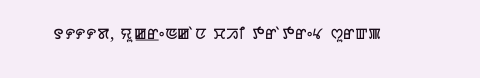꯱꯸꯸꯸ꯗ, ꯌꯨꯀ꯭ꯔꯦꯟꯀꯥꯅ ꯆꯍꯤ ꯇꯔꯥꯇꯔꯦꯠ ꯁꯨꯔꯛꯄ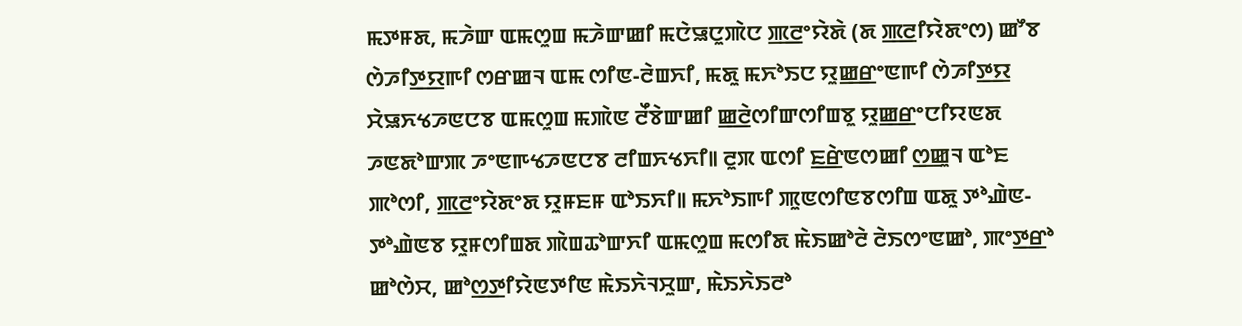ꯃꯇꯝꯗ, ꯃꯍꯥꯛ ꯑꯃꯁꯨꯡ ꯃꯍꯥꯛꯀꯤ ꯃꯅꯥꯎꯅꯨꯄꯥꯅ ꯄ꯭ꯂꯦꯌꯥꯗꯥ (ꯗ ꯄ꯭ꯂꯤꯌꯥꯗꯦꯁ) ꯀꯧꯕ ꯁꯥꯍꯤꯇ꯭ꯌꯒꯤ ꯁꯔꯀꯜ ꯑꯃ ꯁꯤꯟ-ꯂꯥꯡꯈꯤ, ꯃꯗꯨ ꯃꯈꯣꯏꯅ ꯌꯨꯀ꯭ꯔꯦꯟꯒꯤ ꯁꯥꯍꯤꯇ꯭ꯌ ꯆꯥꯎꯈꯠꯍꯟꯅꯕ ꯑꯃꯁꯨꯡ ꯃꯄꯥꯟ ꯂꯩꯕꯥꯛꯀꯤ ꯀ꯭ꯂꯥꯁꯤꯛꯁꯤꯡꯕꯨ ꯌꯨꯀ꯭ꯔꯦꯅꯤꯌꯟꯗ ꯍꯟꯗꯣꯛꯄ ꯍꯦꯟꯒꯠꯍꯟꯅꯕ ꯂꯤꯡꯈꯠꯈꯤ꯫ ꯂꯨꯞ ꯑꯁꯤ ꯐ꯭ꯔꯥꯟꯁꯀꯤ ꯁ꯭ꯀꯨꯜ ꯑꯣꯐ ꯄꯣꯁꯤ, ꯄ꯭ꯂꯦꯌꯥꯗꯦꯗ ꯌꯨꯝꯐꯝ ꯑꯣꯏꯈꯤ꯫ ꯃꯈꯣꯏꯒꯤ ꯄꯨꯟꯁꯤꯟꯕꯁꯤꯡ ꯑꯗꯨ ꯇꯣꯉꯥꯟ-ꯇꯣꯉꯥꯟꯕ ꯌꯨꯝꯁꯤꯡꯗ ꯄꯥꯡꯊꯣꯛꯈꯤ ꯑꯃꯁꯨꯡ ꯃꯁꯤꯗ ꯃꯥꯏꯀꯣꯂꯥ ꯂꯥꯏꯁꯦꯟꯀꯣ, ꯄꯦꯇ꯭ꯔꯣ ꯀꯣꯁꯥꯆ, ꯀꯣꯁ꯭ꯇꯤꯌꯥꯟꯇꯤꯟ ꯃꯥꯏꯈꯥꯜꯆꯨꯛ, ꯃꯥꯏꯈꯥꯏꯂꯣ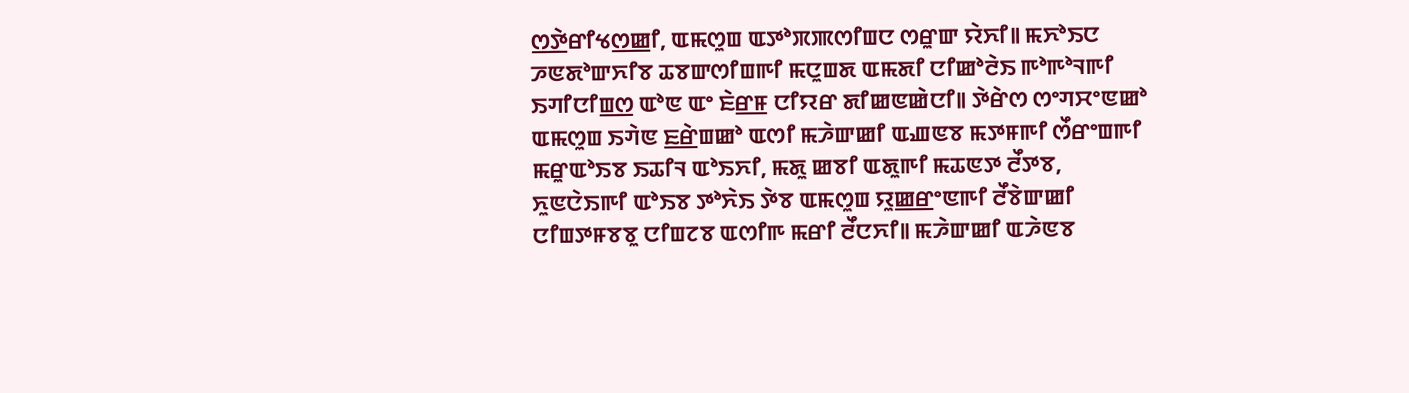ꯁ꯭ꯇꯥꯔꯤꯠꯁ꯭ꯀꯤ, ꯑꯃꯁꯨꯡ ꯑꯇꯣꯞꯄꯁꯤꯡꯅ ꯁꯔꯨꯛ ꯌꯥꯈꯤ꯫ ꯃꯈꯣꯏꯅ ꯍꯟꯗꯣꯛꯈꯤꯕ ꯊꯕꯛꯁꯤꯡꯒꯤ ꯃꯅꯨꯡꯗ ꯑꯃꯗꯤ ꯅꯤꯀꯣꯂꯥꯏ ꯒꯣꯒꯣꯜꯒꯤ ꯏꯚꯤꯅꯤꯡ꯭ꯁ ꯑꯣꯟ ꯑꯦ ꯐꯥꯔ꯭ꯝ ꯅꯤꯌꯔ ꯗꯤꯀꯟꯀꯥꯅꯤ꯫ ꯇꯥꯔꯥꯁ ꯁꯦꯚꯆꯦꯟꯀꯣ ꯑꯃꯁꯨꯡ ꯏꯚꯥꯟ ꯐ꯭ꯔꯥꯡꯀꯣ ꯑꯁꯤ ꯃꯍꯥꯛꯀꯤ ꯑꯉꯟꯕ ꯃꯇꯝꯒꯤ ꯁꯩꯔꯦꯡꯒꯤ ꯃꯔꯨꯑꯣꯏꯕ ꯏꯊꯤꯜ ꯑꯣꯏꯈꯤ, ꯃꯗꯨ ꯀꯕꯤ ꯑꯗꯨꯒꯤ ꯃꯊꯟꯇ ꯂꯩꯇꯕ, ꯈꯨꯟꯅꯥꯏꯒꯤ ꯑꯣꯏꯕ ꯇꯣꯈꯥꯏ ꯇꯥꯕ ꯑꯃꯁꯨꯡ ꯌꯨꯀ꯭ꯔꯦꯟꯒꯤ ꯂꯩꯕꯥꯛꯀꯤ ꯅꯤꯡꯇꯝꯕꯕꯨ ꯅꯤꯡꯖꯕ ꯑꯁꯤꯒ ꯃꯔꯤ ꯂꯩꯅꯈꯤ꯫ ꯃꯍꯥꯛꯀꯤ ꯑꯍꯥꯟꯕ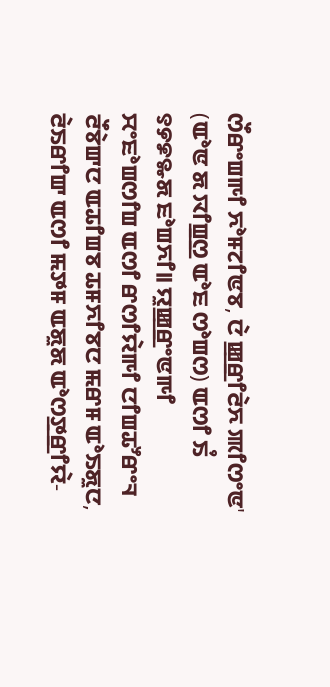ꯁꯩꯔꯦꯡꯒꯤ ꯈꯣꯝꯖꯤꯟꯕ, ꯅꯥ ꯀ꯭ꯔꯤꯂꯥꯈ ꯄꯤꯁꯦꯟ' (ꯑꯣꯟ ꯗ ꯋꯤꯡ꯭ꯁ ꯑꯣꯐ ꯁꯣꯡꯁ) ꯑꯁꯤ ꯏꯪ ꯱꯸꯹꯳ꯗ ꯐꯣꯡꯈꯤ꯫ ꯌꯨꯀ꯭ꯔꯦꯟꯒꯤ ꯆꯦꯐꯣꯡꯁꯤꯡ ꯑꯁꯤ ꯔꯁꯤꯌꯥꯒꯤ ꯅꯤꯡꯊꯧꯔꯦꯜ ꯂꯩꯕꯥꯛꯅ ꯑꯊꯤꯡꯕ ꯊꯝꯈꯤꯕꯅ ꯃꯔꯝ ꯑꯣꯏꯗꯨꯅ, ꯂꯥꯏꯔꯤꯛ ꯑꯁꯤ ꯃꯇꯝ ꯑꯗꯨꯗ ꯑꯣꯁꯇ꯭ꯔꯤꯌꯥ-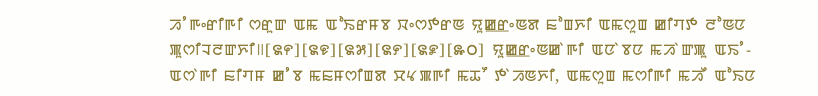ꯍꯪꯒꯦꯔꯤꯒꯤ ꯁꯔꯨꯛ ꯑꯃ ꯑꯣꯏꯔꯝꯕ ꯋꯦꯁꯇꯔꯟ ꯌꯨꯀ꯭ꯔꯦꯟꯗ ꯐꯣꯡꯈꯤ ꯑꯃꯁꯨꯡ ꯀꯤꯚꯇ ꯂꯣꯟꯅ ꯄꯨꯁꯤꯜꯂꯛꯈꯤ꯫[꯲꯵][꯲꯶][꯲꯷][꯲꯸][꯲꯹][꯳꯰] ꯌꯨꯀ꯭ꯔꯦꯟꯀꯥꯒꯤ ꯑꯅꯥꯕꯅ ꯃꯍꯥꯛꯄꯨ ꯑꯏꯪ-ꯑꯁꯥꯒꯤ ꯐꯤꯚꯝ ꯀꯪꯕ ꯃꯐꯝꯁꯤꯡꯗ ꯆꯠꯄꯒꯤ ꯃꯊꯧ ꯇꯥꯍꯟꯈꯤ, ꯑꯃꯁꯨꯡ ꯃꯁꯤꯒꯤ ꯃꯍꯩ ꯑꯣꯏꯅ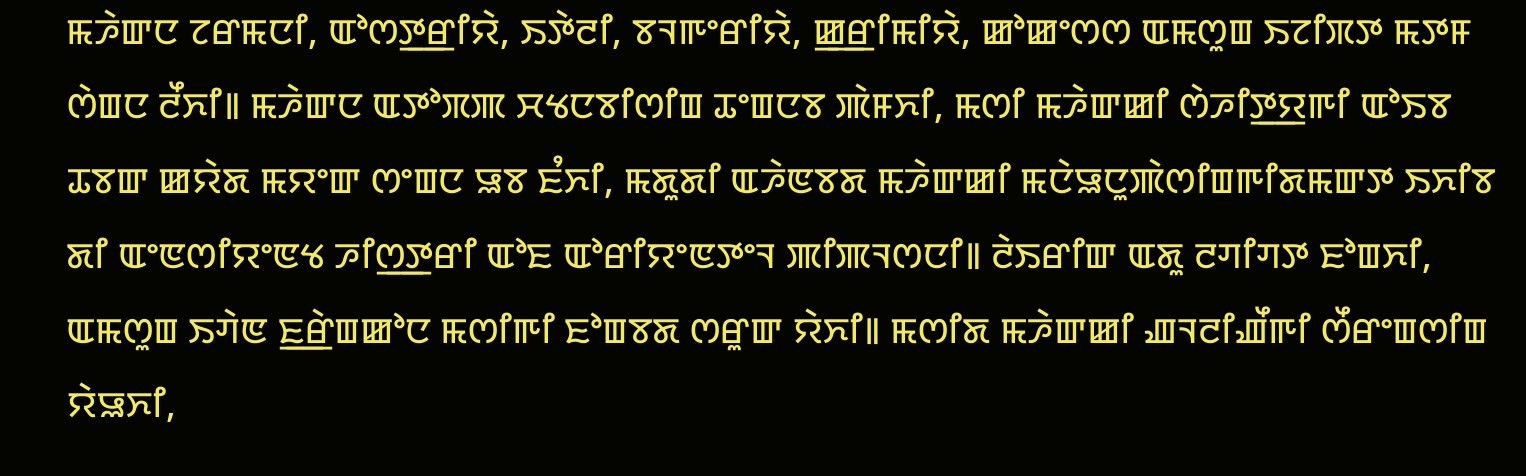ꯃꯍꯥꯛꯅ ꯖꯔꯃꯅꯤ, ꯑꯣꯁꯇ꯭ꯔꯤꯌꯥ, ꯏꯇꯥꯂꯤ, ꯕꯜꯒꯦꯔꯤꯌꯥ, ꯀ꯭ꯔꯤꯃꯤꯌꯥ, ꯀꯣꯀꯦꯁꯁ ꯑꯃꯁꯨꯡ ꯏꯖꯤꯞꯇ ꯃꯇꯝ ꯁꯥꯡꯅ ꯂꯩꯈꯤ꯫ ꯃꯍꯥꯛꯅ ꯑꯇꯣꯞꯄ ꯆꯠꯅꯕꯤꯁꯤꯡ ꯊꯦꯡꯅꯕ ꯄꯥꯝꯈꯤ, ꯃꯁꯤ ꯃꯍꯥꯛꯀꯤ ꯁꯥꯍꯤꯇ꯭ꯌꯒꯤ ꯑꯣꯏꯕ ꯊꯕꯛ ꯀꯌꯥꯗ ꯃꯌꯦꯛ ꯁꯦꯡꯅ ꯎꯕ ꯐꯪꯈꯤ, ꯃꯗꯨꯗꯤ ꯑꯍꯥꯟꯕꯗ ꯃꯍꯥꯛꯀꯤ ꯃꯅꯥꯎꯅꯨꯄꯥꯁꯤꯡꯒꯤꯗꯃꯛꯇ ꯏꯈꯤꯕ ꯗꯤ ꯑꯦꯟꯁꯤꯌꯦꯟꯠ ꯍꯤꯁ꯭ꯇꯔꯤ ꯑꯣꯐ ꯑꯣꯔꯤꯌꯦꯟꯇꯦꯜ ꯄꯤꯄꯜꯁꯅꯤ꯫ ꯂꯥꯏꯔꯤꯛ ꯑꯗꯨ ꯂꯚꯤꯚꯇ ꯐꯣꯡꯈꯤ, ꯑꯃꯁꯨꯡ ꯏꯚꯥꯟ ꯐ꯭ꯔꯥꯡꯀꯣꯅ ꯃꯁꯤꯒꯤ ꯐꯣꯡꯕꯗ ꯁꯔꯨꯛ ꯌꯥꯈꯤ꯫ ꯃꯁꯤꯗ ꯃꯍꯥꯛꯀꯤ ꯉꯜꯂꯤꯉꯩꯒꯤ ꯁꯩꯔꯦꯡꯁꯤꯡ ꯌꯥꯎꯈꯤ,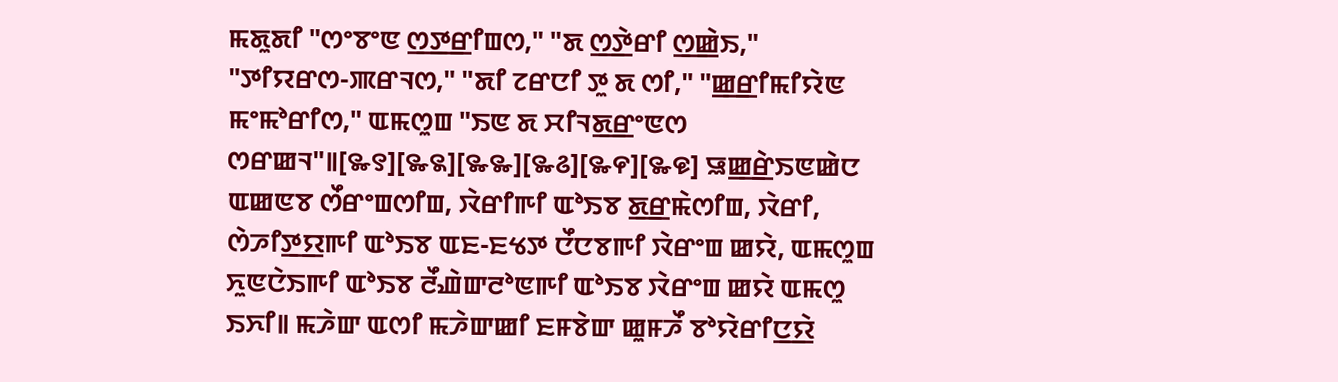ꯃꯗꯨꯗꯤ "ꯁꯦꯕꯦꯟ ꯁ꯭ꯇ꯭ꯔꯤꯡꯁ," "ꯗ ꯁ꯭ꯇꯥꯔꯤ ꯁ꯭ꯀꯥꯏ," "ꯇꯤꯌꯔꯁ-ꯄꯔꯜꯁ," "ꯗꯤ ꯖꯔꯅꯤ ꯇꯨ ꯗ ꯁꯤ," "ꯀ꯭ꯔꯤꯃꯤꯌꯥꯟ ꯃꯦꯃꯣꯔꯤꯁ," ꯑꯃꯁꯨꯡ "ꯏꯟ ꯗ ꯆꯤꯜꯗ꯭ꯔꯦꯟꯁ ꯁꯔꯀꯜ"꯫[꯳꯱][꯳꯲][꯳꯳][꯳꯴][꯳꯵][꯳꯶] ꯎꯀ꯭ꯔꯥꯏꯟꯀꯥꯅ ꯑꯀꯟꯕ ꯁꯩꯔꯦꯡꯁꯤꯡ, ꯋꯥꯔꯤꯒꯤ ꯑꯣꯏꯕ ꯗ꯭ꯔꯃꯥꯁꯤꯡ, ꯋꯥꯔꯤ, ꯁꯥꯍꯤꯇ꯭ꯌꯒꯤ ꯑꯣꯏꯕ ꯑꯐ-ꯐꯠꯇ ꯅꯩꯅꯕꯒꯤ ꯋꯥꯔꯦꯡ ꯀꯌꯥ, ꯑꯃꯁꯨꯡ ꯈꯨꯟꯅꯥꯏꯒꯤ ꯑꯣꯏꯕ ꯂꯩꯉꯥꯛꯂꯣꯟꯒꯤ ꯑꯣꯏꯕ ꯋꯥꯔꯦꯡ ꯀꯌꯥ ꯑꯃꯁꯨ ꯏꯈꯤ꯫ ꯃꯍꯥꯛ ꯑꯁꯤ ꯃꯍꯥꯛꯀꯤ ꯐꯝꯕꯥꯛ ꯀꯨꯝꯍꯩ ꯕꯣꯌꯥꯔꯤꯅ꯭ꯌꯥ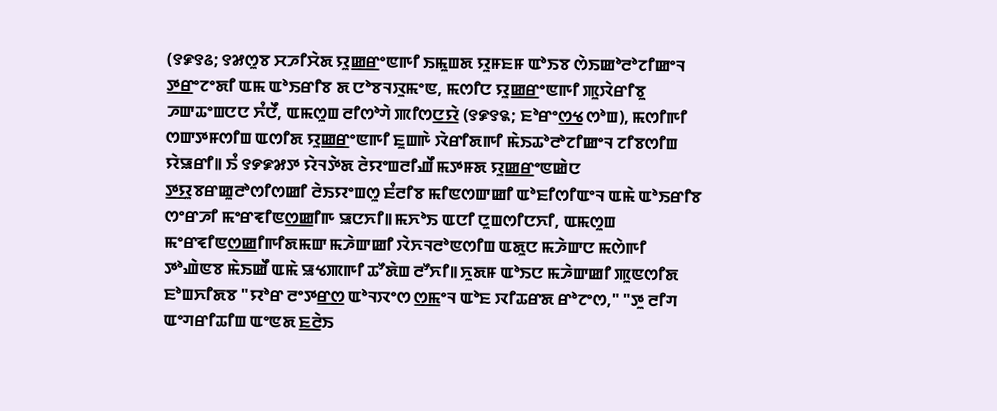(꯱꯹꯱꯴; ꯱꯷ꯁꯨꯕ ꯆꯍꯤꯆꯥꯗ ꯌꯨꯀ꯭ꯔꯦꯟꯒꯤ ꯏꯃꯨꯡꯗ ꯌꯨꯝꯐꯝ ꯑꯣꯏꯕ ꯁꯥꯏꯀꯣꯂꯣꯖꯤꯀꯦꯜ ꯇ꯭ꯔꯦꯖꯦꯗꯤ ꯑꯃ ꯑꯣꯏꯔꯤꯕ ꯗ ꯅꯣꯕꯜꯋꯨꯃꯦꯟ, ꯃꯁꯤꯅ ꯌꯨꯀ꯭ꯔꯦꯟꯒꯤ ꯄꯨꯋꯥꯔꯤꯕꯨ ꯍꯛꯊꯦꯡꯅꯅ ꯈꯪꯅꯩ, ꯑꯃꯁꯨꯡ ꯂꯤꯁꯣꯚꯥ ꯄꯤꯁꯅ꯭ꯌꯥ (꯱꯹꯱꯲; ꯐꯣꯔꯦꯁ꯭ꯠ ꯁꯣꯡ), ꯃꯁꯤꯒꯤ ꯁꯛꯇꯝꯁꯤꯡ ꯑꯁꯤꯗ ꯌꯨꯀ꯭ꯔꯦꯟꯒꯤ ꯐꯨꯡꯒꯥ ꯋꯥꯔꯤꯗꯒꯤ ꯃꯥꯏꯊꯣꯂꯣꯖꯤꯀꯦꯜ ꯖꯤꯕꯁꯤꯡ ꯌꯥꯎꯔꯤ꯫ ꯏꯪ ꯱꯸꯹꯷ꯇ ꯌꯥꯜꯇꯥꯗ ꯂꯥꯌꯦꯡꯂꯤꯉꯩ ꯃꯇꯝꯗ ꯌꯨꯀ꯭ꯔꯦꯟꯀꯥꯅ ꯇ꯭ꯌꯨꯕꯔꯀꯨꯂꯣꯁꯤꯁꯀꯤ ꯂꯥꯏꯌꯦꯡꯁꯨ ꯐꯪꯂꯤꯕ ꯃꯤꯟꯁꯛꯀꯤ ꯑꯣꯐꯤꯁꯤꯑꯦꯜ ꯑꯃꯥ ꯑꯣꯏꯔꯤꯕ ꯁꯦꯔꯍꯤ ꯃꯦꯔꯓꯤꯟꯁ꯭ꯀꯤꯒ ꯎꯅꯈꯤ꯫ ꯃꯈꯣꯏ ꯑꯅꯤ ꯅꯨꯡꯁꯤꯅꯈꯤ, ꯑꯃꯁꯨꯡ ꯃꯦꯔꯓꯤꯟꯁ꯭ꯀꯤꯒꯤꯗꯃꯛ ꯃꯍꯥꯛꯀꯤ ꯋꯥꯈꯜꯂꯣꯟꯁꯤꯡ ꯑꯗꯨꯅ ꯃꯍꯥꯛꯅ ꯃꯁꯥꯒꯤ ꯇꯣꯉꯥꯟꯕ ꯃꯥꯏꯀꯩ ꯑꯃꯥ ꯎꯠꯄꯒꯤ ꯊꯧꯗꯥꯡ ꯂꯧꯈꯤ꯫ ꯈꯨꯗꯝ ꯑꯣꯏꯅ ꯃꯍꯥꯛꯀꯤ ꯄꯨꯟꯁꯤꯗ ꯐꯣꯡꯈꯤꯗꯕ "ꯌꯣꯔ ꯂꯦꯇꯔ꯭ꯁ ꯑꯣꯜꯋꯦꯁ ꯁ꯭ꯃꯦꯜ ꯑꯣꯐ ꯋꯤꯊꯔꯗ ꯔꯣꯖꯦꯁ," "ꯇꯨ ꯂꯤꯚ ꯑꯦꯚꯔꯤꯊꯤꯡ ꯑꯦꯟꯗ ꯐ꯭ꯂꯥꯏ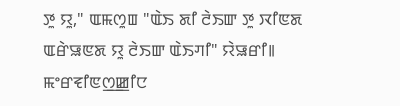ꯇꯨ ꯌꯨ," ꯑꯃꯁꯨꯡ "ꯑꯥꯏ ꯗꯤ ꯂꯥꯏꯛ ꯇꯨ ꯋꯤꯟꯗ ꯑꯔꯥꯎꯟꯗ ꯌꯨ ꯂꯥꯏꯛ ꯑꯥꯏꯚꯤ" ꯌꯥꯎꯔꯤ꯫ ꯃꯦꯔꯓꯤꯟꯁ꯭ꯀꯤꯅ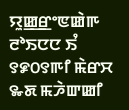ꯌꯨꯀ꯭ꯔꯦꯟꯀꯥꯒ ꯂꯣꯏꯅꯅ ꯏꯪ ꯱꯹꯰꯱ꯒꯤ ꯃꯥꯔꯆ ꯳ꯗ ꯃꯍꯥꯛꯀꯤ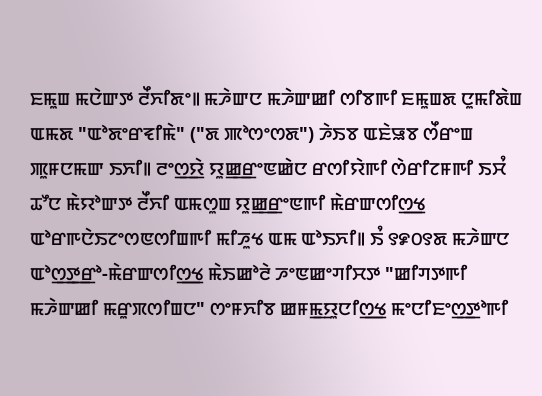ꯐꯃꯨꯡ ꯃꯅꯥꯛꯇ ꯂꯩꯈꯤꯗꯦ꯫ ꯃꯍꯥꯛꯅ ꯃꯍꯥꯛꯀꯤ ꯁꯤꯕꯒꯤ ꯐꯃꯨꯡꯗ ꯅꯨꯃꯤꯗꯥꯡ ꯑꯃꯗ "ꯑꯣꯗꯦꯔꯓꯤꯃꯥ" ("ꯗ ꯄꯣꯁꯦꯁꯗ") ꯍꯥꯏꯕ ꯑꯐꯥꯎꯕ ꯁꯩꯔꯦꯡ ꯄꯨꯝꯅꯃꯛ ꯏꯈꯤ꯫ ꯂꯦꯁ꯭ꯌꯥ ꯌꯨꯀ꯭ꯔꯦꯟꯀꯥꯅ ꯔꯁꯤꯌꯥꯒꯤ ꯁꯥꯔꯤꯖꯝꯒꯤ ꯏꯆꯪ ꯊꯧꯅ ꯃꯥꯌꯣꯛꯇ ꯂꯩꯈꯤ ꯑꯃꯁꯨꯡ ꯌꯨꯀ꯭ꯔꯦꯟꯒꯤ ꯃꯥꯔꯛꯁꯤꯁ꯭ꯠ ꯑꯣꯔꯒꯅꯥꯏꯖꯦꯁꯟꯁꯤꯡꯒꯤ ꯃꯤꯍꯨꯠ ꯑꯃ ꯑꯣꯏꯈꯤ꯫ ꯏꯪ ꯱꯹꯰꯱ꯗ ꯃꯍꯥꯛꯅ ꯑꯣꯁ꯭ꯇ꯭ꯔꯣ-ꯃꯥꯔꯛꯁꯤꯁ꯭ꯠ ꯃꯥꯏꯀꯣꯂꯥ ꯍꯦꯟꯀꯦꯚꯤꯆꯇ "ꯀꯤꯚꯇꯒꯤ ꯃꯍꯥꯛꯀꯤ ꯃꯔꯨꯞꯁꯤꯡꯅ" ꯁꯦꯝꯈꯤꯕ ꯀꯝꯃ꯭ꯌꯨꯅꯤꯁ꯭ꯠ ꯃꯦꯅꯤꯐꯦꯁ꯭ꯇꯣꯒꯤ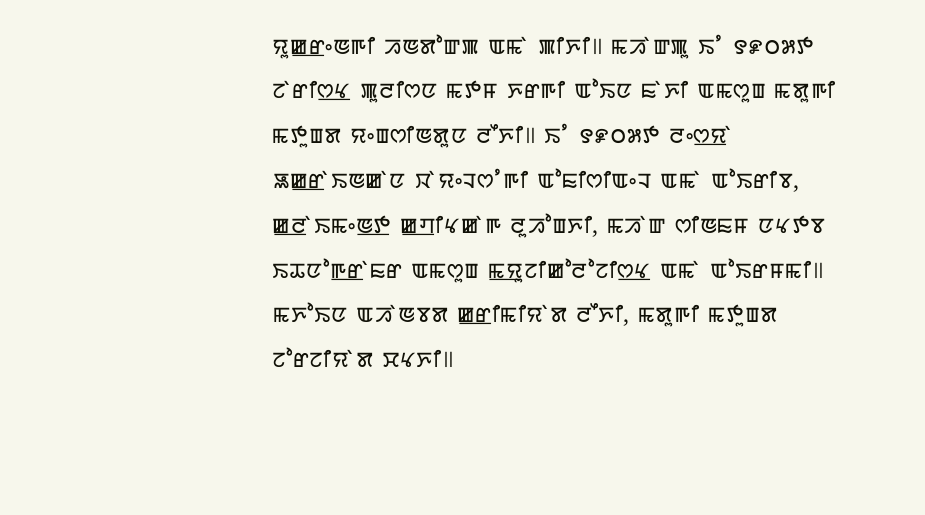ꯌꯨꯀ꯭ꯔꯦꯟꯒꯤ ꯍꯟꯗꯣꯛꯄ ꯑꯃꯥ ꯄꯤꯈꯤ꯫ ꯃꯍꯥꯛꯄꯨ ꯏꯪ ꯱꯹꯰꯷ꯇ ꯖꯥꯔꯤꯁ꯭ꯠ ꯄꯨꯂꯤꯁꯅ ꯃꯇꯝ ꯈꯔꯒꯤ ꯑꯣꯏꯅ ꯐꯥꯈꯤ ꯑꯃꯁꯨꯡ ꯃꯗꯨꯒꯤ ꯃꯇꯨꯡꯗ ꯌꯦꯡꯁꯤꯟꯗꯨꯅ ꯂꯩꯈꯤ꯫ ꯏꯪ ꯱꯹꯰꯷ꯇ ꯂꯦꯁ꯭ꯌꯥ ꯎꯀ꯭ꯔꯥꯏꯟꯀꯥꯅ ꯋꯥꯌꯦꯜꯁꯪꯒꯤ ꯑꯣꯐꯤꯁꯤꯑꯦꯜ ꯑꯃꯥ ꯑꯣꯏꯔꯤꯕ, ꯀ꯭ꯂꯥꯏꯃꯦꯟ꯭ꯇ ꯀ꯭ꯚꯤꯠꯀꯥꯒ ꯂꯨꯍꯣꯡꯈꯤ, ꯃꯍꯥꯛ ꯁꯤꯟꯐꯝ ꯅꯠꯇꯕ ꯏꯊꯅꯣꯒ꯭ꯔꯥꯐꯔ ꯑꯃꯁꯨꯡ ꯃ꯭ꯌꯨꯖꯤꯀꯣꯂꯣꯖꯤꯁ꯭ꯠ ꯑꯃꯥ ꯑꯣꯏꯔꯝꯃꯤ꯫ ꯃꯈꯣꯏꯅ ꯑꯍꯥꯟꯕꯗ ꯀ꯭ꯔꯤꯃꯤꯌꯥꯗ ꯂꯩꯈꯤ, ꯃꯗꯨꯒꯤ ꯃꯇꯨꯡꯗ ꯖꯣꯔꯖꯤꯌꯥꯗ ꯆꯠꯈꯤ꯫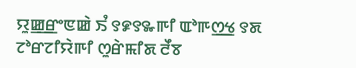ꯌꯨꯀ꯭ꯔꯦꯟꯀꯥ ꯏꯪ ꯱꯹꯱꯳ꯒꯤ ꯑꯣꯒꯁ꯭ꯠ ꯱ꯗ ꯖꯣꯔꯖꯤꯌꯥꯒꯤ ꯁꯨꯔꯥꯃꯤꯗ ꯂꯩꯕ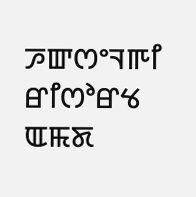ꯍꯛꯁꯦꯜꯒꯤ ꯔꯤꯁꯣꯔꯠ ꯑꯃꯗ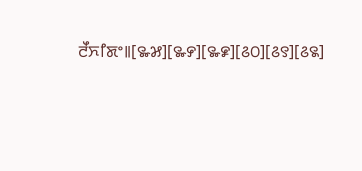ꯂꯩꯈꯤꯗꯦ꯫[꯳꯷][꯳꯸][꯳꯹][꯴꯰][꯴꯱][꯴꯲]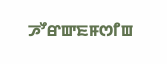ꯍꯧꯔꯛꯐꯝꯁꯤꯡ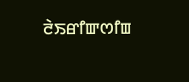ꯂꯥꯏꯔꯤꯛꯁꯤꯡ